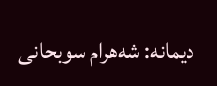دیمانە: شەهرام سوبحانی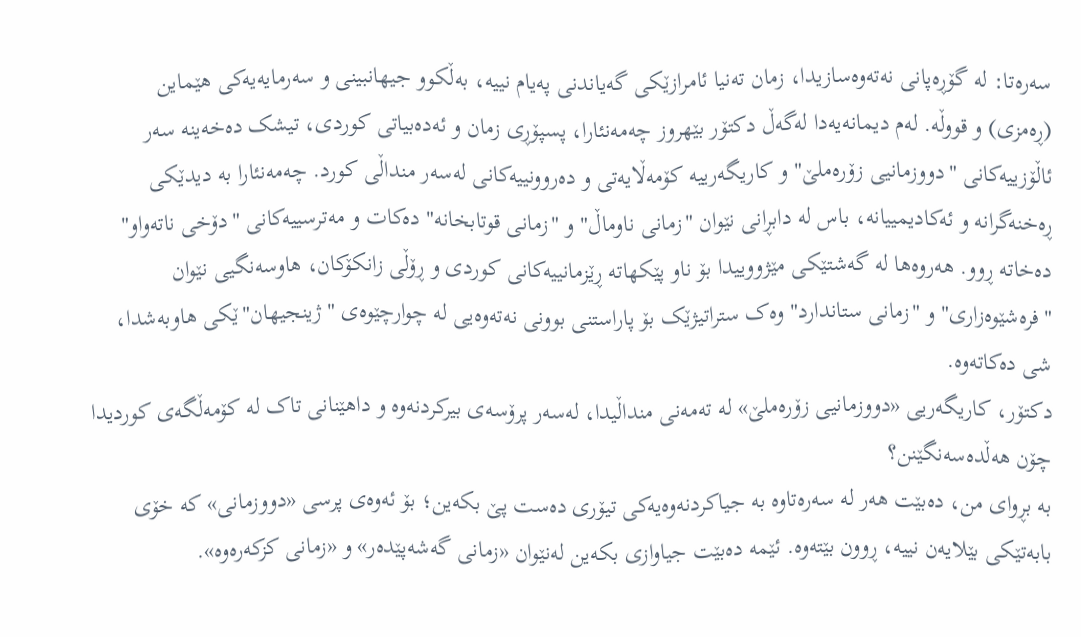سەرەتا: لە گۆڕەپانی نەتەوەسازیدا، زمان تەنیا ئامرازێکی گەیاندنی پەیام نییە، بەڵکوو جیهانبینی و سەرمایەیەکی هێماین (ڕەمزی) و قووڵە. لەم دیمانەیەدا لەگەڵ دکتۆر بێهروز چەمەنئارا، پسپۆڕی زمان و ئەدەبیاتی کوردی، تیشک دەخەینە سەر ئاڵۆزییەکانی "دووزمانیی زۆرەملێ" و کاریگەرییە کۆمەڵایەتی و دەروونییەکانی لەسەر منداڵی کورد. چەمەنئارا بە دیدێکی ڕەخنەگرانە و ئەکادیمییانە، باس لە دابڕانی نێوان "زمانی ناوماڵ" و "زمانی قوتابخانە" دەکات و مەترسییەکانی "دۆخی ناتەواو" دەخاتە ڕوو. هەروەها لە گەشتێکی مێژووییدا بۆ ناو پێکهاتە ڕێزمانییەکانی کوردی و ڕۆڵی زانکۆکان، هاوسەنگیی نێوان "فرەشێوەزاری" و "زمانی ستاندارد" وەک ستراتیژێک بۆ پاراستنی بوونی نەتەوەیی لە چوارچێوەی "ژینجیهان"ێکی هاوبەشدا، شی دەکاتەوە.
دکتۆر، کاریگەریی «دووزمانیی زۆرەملێ» لە تەمەنی منداڵیدا، لەسەر پرۆسەی بیرکردنەوە و داهێنانی تاک لە کۆمەڵگەی کوردیدا چۆن هەڵدەسەنگێنن؟
بە بڕوای من، دەبێت هەر لە سەرەتاوە بە جیاکردنەوەیەکی تیۆری دەست پێ بکەین؛ بۆ ئەوەی پرسی «دووزمانی» کە خۆی بابەتێکی بێلایەن نییە، ڕوون بێتەوە. ئێمە دەبێت جیاوازی بکەین لەنێوان «زمانی گەشەپێدەر» و «زمانی کزکەرەوە».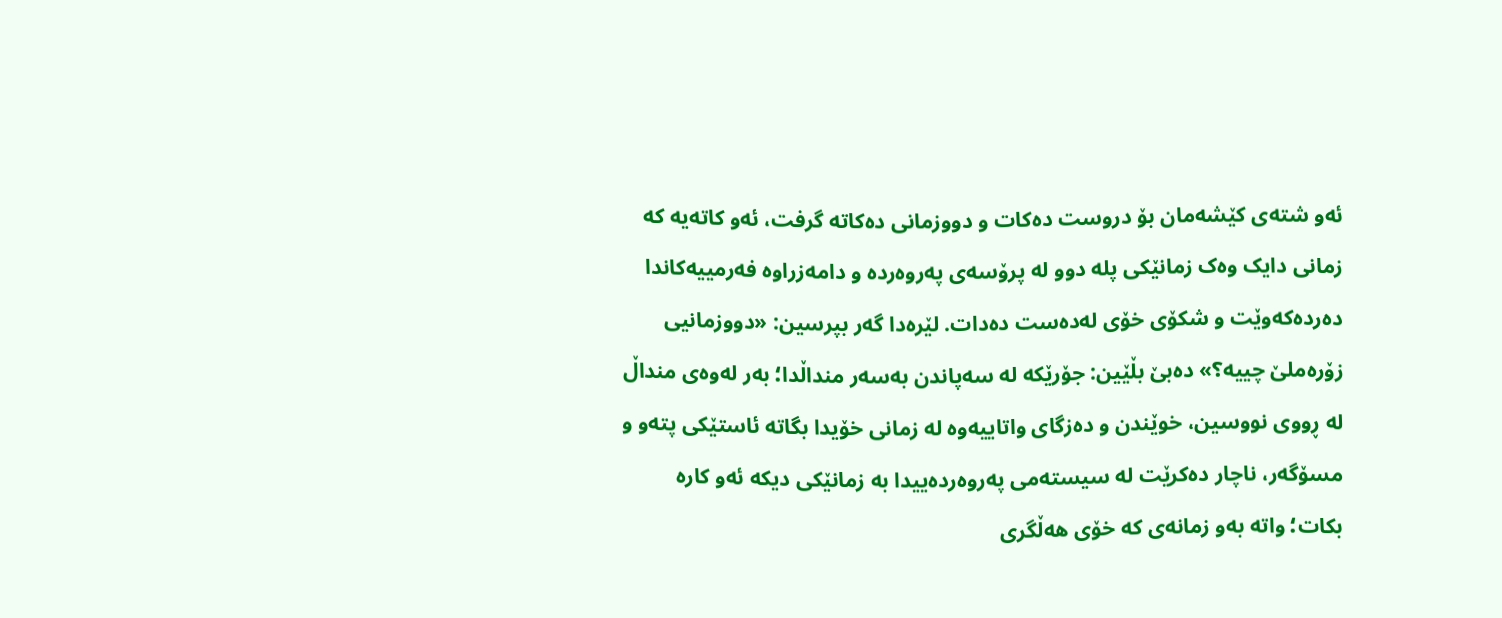ئەو شتەی کێشەمان بۆ دروست دەکات و دووزمانی دەکاتە گرفت، ئەو کاتەیە کە زمانی دایک وەک زمانێکی پلە دوو لە پرۆسەی پەروەردە و دامەزراوە فەرمییەکاندا دەردەکەوێت و شکۆی خۆی لەدەست دەدات. لێرەدا گەر بپرسین: «دووزمانیی زۆرەملێ چییە؟» دەبێ بڵێین: جۆرێکە لە سەپاندن بەسەر منداڵدا؛ بەر لەوەی منداڵ لە ڕووی نووسین، خوێندن و دەزگای واتاییەوە لە زمانی خۆیدا بگاتە ئاستێکی پتەو و مسۆگەر، ناچار دەکرێت لە سیستەمی پەروەردەییدا بە زمانێکی دیکە ئەو کارە بکات؛ واتە بەو زمانەی کە خۆی هەڵگری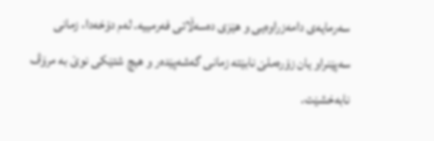سەرمایەی دامەزراوەیی و هێزی دەسەڵاتی فەرمییە. لەم دۆخەدا، زمانی سەپێنراو یان زۆرەملێ نابێتە زمانی گەشەپێدەر و هیچ شتێکی نوێ بە مرۆڤ نابەخشێت.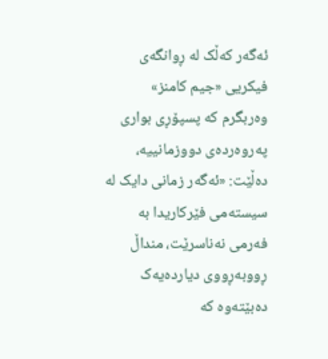ئەگەر کەڵک لە ڕوانگەی فیکریی «جیم کامنز» وەربگرم کە پسپۆڕی بواری پەروەردەی دووزمانییە، دەڵێت: «ئەگەر زمانی دایک لە سیستەمی فێرکاریدا بە فەرمی نەناسرێت، منداڵ ڕووبەڕووی دیاردەیەک دەبێتەوە کە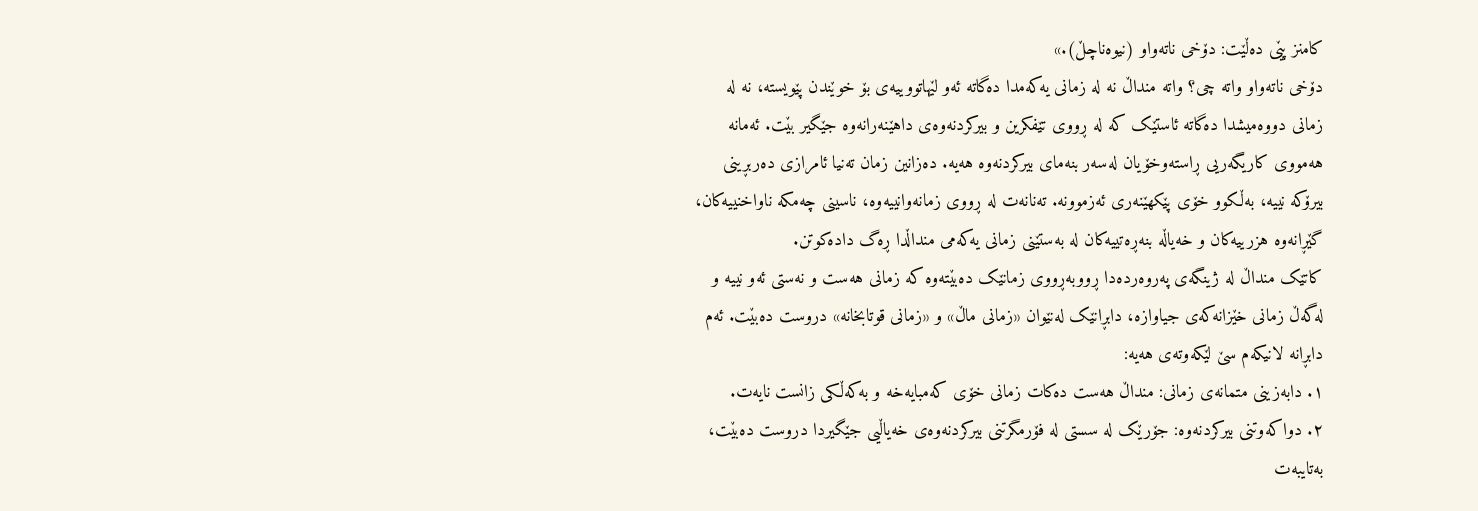کامنز پێی دەڵێت: دۆخی ناتەواو (نیوەناچڵ).»
دۆخی ناتەواو واتە چی؟ واتە منداڵ نە لە زمانی یەکەمدا دەگاتە ئەو لێهاتووییەی بۆ خوێندن پێویستە، نە لە زمانی دووەمیشدا دەگاتە ئاستێک کە لە ڕووی تێفکرین و بیرکردنەوەی داهێنەرانەوە جێگیر بێت. ئەمانە هەمووی کاریگەریی ڕاستەوخۆیان لەسەر بنەمای بیرکردنەوە هەیە. دەزانین زمان تەنیا ئامرازی دەربڕینی بیرۆکە نییە، بەڵکوو خۆی پێکهێنەری ئەزموونە. تەنانەت لە ڕووی زمانەوانییەوە، ناسینی چەمکە ناواخنییەکان، گێڕانەوە هزرییەکان و خەیاڵە بنەڕەتییەکان لە بەستێنی زمانی یەکەمی منداڵدا ڕەگ دادەکوتن.
کاتێک منداڵ لە ژینگەی پەروەردەدا ڕووبەڕووی زمانێک دەبێتەوە کە زمانی هەست و نەستی ئەو نییە و لەگەڵ زمانی خێزانەکەی جیاوازە، دابڕانێک لەنێوان «زمانی ماڵ» و «زمانی قوتابخانە» دروست دەبێت. ئەم دابڕانە لانیکەم سێ لێکەوتەی هەیە:
١. دابەزینی متمانەی زمانی: منداڵ هەست دەکات زمانی خۆی کەمبایەخە و بەکەڵکی زانست نایەت.
٢. دواکەوتنی بیرکردنەوە: جۆرێک لە سستی لە فۆرمگرتنی بیرکردنەوەی خەیاڵیی جێگیردا دروست دەبێت، بەتایبەت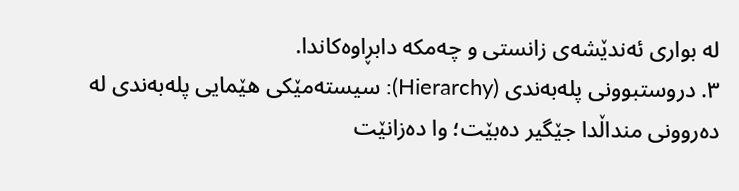لە بواری ئەندێشەی زانستی و چەمکە دابڕاوەکاندا.
٣. دروستبوونی پلەبەندی (Hierarchy): سیستەمێکی هێمایی پلەبەندی لە دەروونی منداڵدا جێگیر دەبێت؛ وا دەزانێت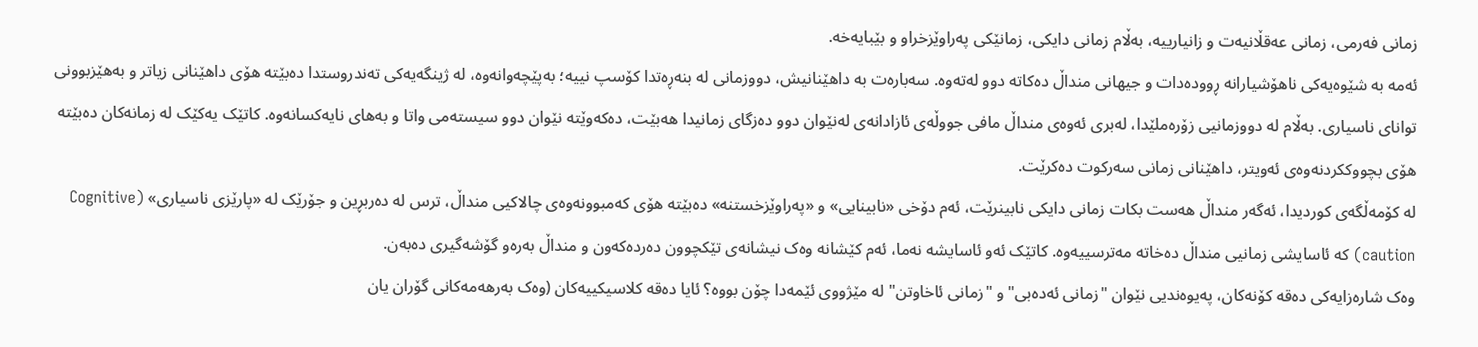زمانی فەرمی، زمانی عەقڵانیەت و زانیارییە، بەڵام زمانی دایکی، زمانێکی پەراوێزخراو و بێبایەخە.
ئەمە بە شێوەیەکی ناهۆشیارانە ڕوودەدات و جیهانی منداڵ دەکاتە دوو لەتەوە. سەبارەت بە داهێنانیش، دووزمانی لە بنەڕەتدا کۆسپ نییە؛ بەپێچەوانەوە، لە ژینگەیەکی تەندروستدا دەبێتە هۆی داهێنانی زیاتر و بەهێزبوونی توانای ناسیاری. بەڵام لە دووزمانیی زۆرەملێدا، لەبری ئەوەی منداڵ مافی جووڵەی ئازادانەی لەنێوان دوو دەزگای زمانیدا هەبێت، دەکەوێتە نێوان دوو سیستەمی واتا و بەهای نایەکسانەوە. کاتێک یەکێک لە زمانەکان دەبێتە هۆی بچووککردنەوەی ئەویتر، داهێنانی زمانی سەرکوت دەکرێت.
لە کۆمەڵگەی کوردیدا، ئەگەر منداڵ هەست بکات زمانی دایکی نابینرێت، ئەم دۆخی «نابینایی» و «پەراوێزخستنە» دەبێتە هۆی کەمبوونەوەی چالاکیی منداڵ، ترس لە دەربڕین و جۆرێک لە «پارێزی ناسیاری» (Cognitive caution) کە ئاسایشی زمانیی منداڵ دەخاتە مەترسییەوە. کاتێک ئەو ئاسایشە نەما، ئەم کێشانە وەک نیشانەی تێکچوون دەردەکەون و منداڵ بەرەو گۆشەگیری دەبەن.
وەک شارەزایەکی دەقە کۆنەکان، پەیوەندیی نێوان "زمانی ئەدەبی" و "زمانی ئاخاوتن" لە مێژووی ئێمەدا چۆن بووە؟ ئایا دەقە کلاسیکییەکان (وەک بەرهەمەکانی گۆران یان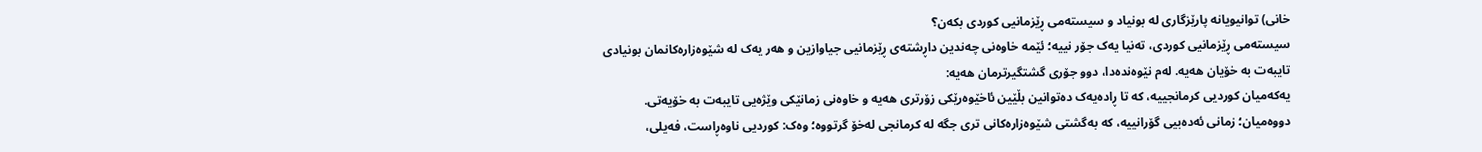خانی) توانیویانە پارێزگاری لە بونیاد و سیستەمی ڕێزمانیی کوردی بکەن؟
سیستەمی ڕێزمانیی کوردی، تەنیا یەک جۆر نییە؛ ئێمە خاوەنی چەندین داڕشتەی ڕێزمانیی جیاوازین و هەر یەک لە شێوەزارەکانمان بونیادی تایبەت بە خۆیان هەیە. لەم نێوەندەدا، دوو جۆری گشتگیرترمان هەیە:
یەکەمیان کوردیی کرمانجییە، کە تا ڕادەیەک دەتوانین بڵێین ئاخێوەرێکی زۆرتری هەیە و خاوەنی زمانێکی وێژەیی تایبەت بە خۆیەتی. دووەمیان؛ زمانی ئەدەبیی گۆرانییە، کە بەگشتی شێوەزارەکانی تری جگە لە کرمانجی لەخۆ گرتووە؛ وەک: کوردیی ناوەڕاست، فەیلی،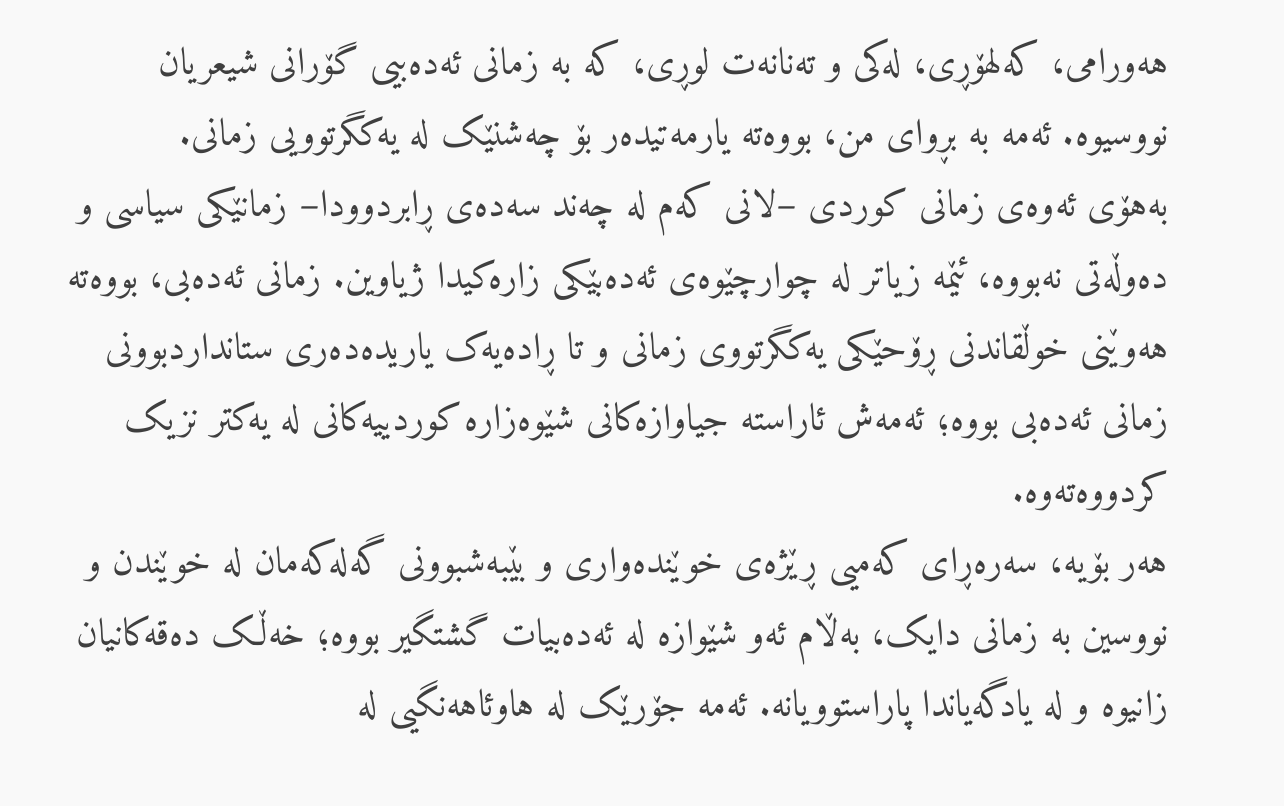هەورامی، کەلهۆڕی، لەکی و تەنانەت لوڕی، کە بە زمانی ئەدەبیی گۆرانی شیعریان نووسیوە. ئەمە بە بڕوای من، بووەتە یارمەتیدەر بۆ چەشنێک لە یەکگرتوویی زمانی.
بەهۆی ئەوەی زمانی کوردی –لانی کەم لە چەند سەدەی ڕابردوودا– زمانێکی سیاسی و دەوڵەتی نەبووە، ئێمە زیاتر لە چوارچێوەی ئەدەبێکی زارەکیدا ژیاوین. زمانی ئەدەبی، بووەتە هەوێنی خوڵقاندنی ڕۆحێکی یەکگرتووی زمانی و تا ڕادەیەک یاریدەدەری ستانداردبوونی زمانی ئەدەبی بووە؛ ئەمەش ئاراستە جیاوازەکانی شێوەزارە کوردییەکانی لە یەکتر نزیک کردووەتەوە.
هەر بۆیە، سەرەڕای کەمیی ڕێژەی خوێندەواری و بێبەشبوونی گەلەکەمان لە خوێندن و نووسین بە زمانی دایک، بەڵام ئەو شێوازە لە ئەدەبیات گشتگیر بووە؛ خەڵک دەقەکانیان زانیوە و لە یادگەیاندا پاراستوویانە. ئەمە جۆرێک لە هاوئاهەنگیی لە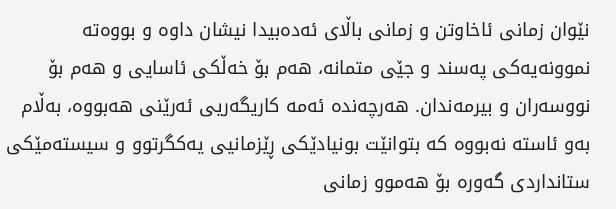نێوان زمانی ئاخاوتن و زمانی باڵای ئەدەبیدا نیشان داوە و بووەتە نموونەیەکی پەسند و جێی متمانە، هەم بۆ خەڵکی ئاسایی و هەم بۆ نووسەران و بیرمەندان. هەرچەندە ئەمە کاریگەریی ئەرێنی هەبووە، بەڵام بەو ئاستە نەبووە کە بتوانێت بونیادێکی ڕێزمانیی یەکگرتوو و سیستەمێکی ستانداردی گەورە بۆ هەموو زمانی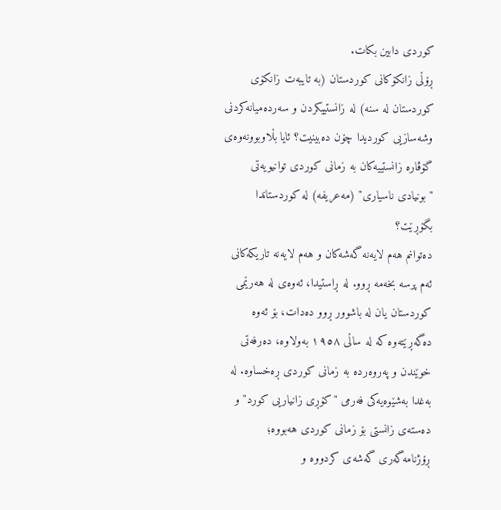کوردی دابین بکات.
ڕۆڵی زانکۆکانی کوردستان (بە تایبەت زانکۆی کوردستان لە سنە) لە زانستییکردن و سەردەمیانەکردنی وشەسازیی کوردیدا چۆن دەبینیت؟ ئایا بڵاوبوونەوەی گۆڤارە زانستییەکان بە زمانی کوردی توانیویەتی "بونیادی ناسیاری" (مەعریفە) لە کوردستاندا بگۆڕێت؟
دەتوانم هەم لایەنە گەشەکان و هەم لایەنە تاریکەکانی ئەم پرسە بخەمە ڕوو. لە ڕاستیدا، ئەوەی لە هەرێمی کوردستان یان لە باشوور ڕوو دەدات، بۆ ئەوە دەگەڕێتەوە کە لە ساڵی ١٩٥٨ بەولاوە، دەرفەتی خوێندن و پەروەردە بە زمانی کوردی ڕەخساوە. لە بەغدا بەشێوەیەکی فەرمی "کۆڕی زانیاریی کورد" و دەستەی زانستی بۆ زمانی کوردی هەبووە؛ ڕۆژنامەگەری گەشەی کردووە و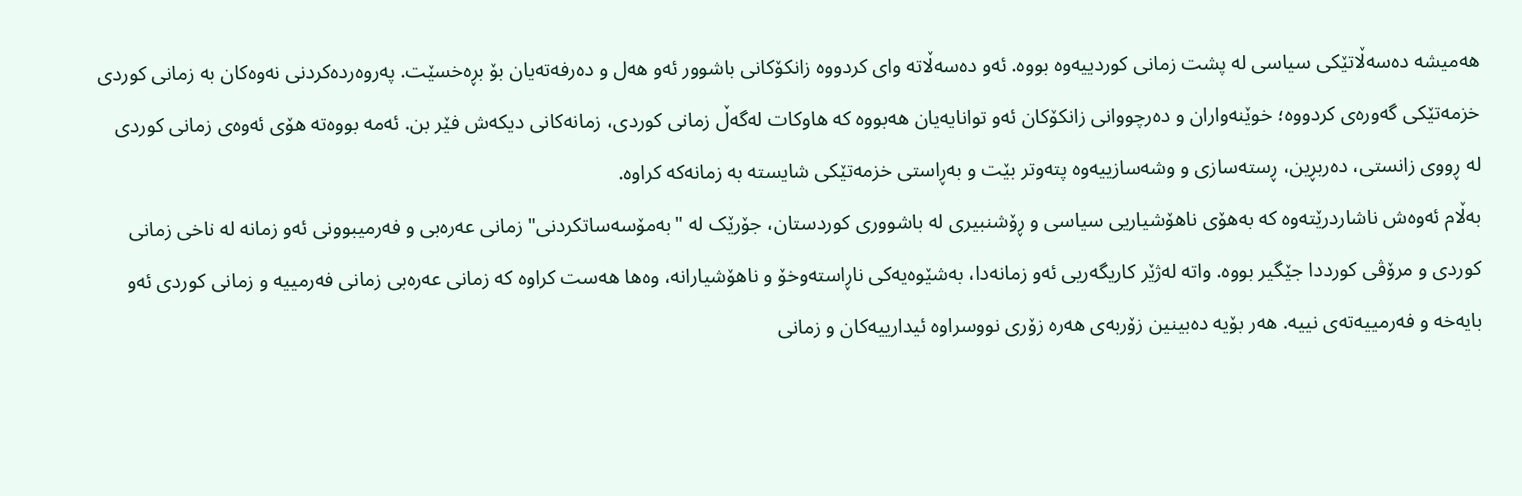هەمیشە دەسەڵاتێکی سیاسی لە پشت زمانی کوردییەوە بووە. ئەو دەسەڵاتە وای کردووە زانکۆکانی باشوور ئەو هەل و دەرفەتەیان بۆ بڕەخسێت. پەروەردەکردنی نەوەکان بە زمانی کوردی خزمەتێکی گەورەی کردووە؛ خوێنەواران و دەرچووانی زانکۆکان ئەو توانایەیان هەبووە کە هاوکات لەگەڵ زمانی کوردی، زمانەکانی دیکەش فێر بن. ئەمە بووەتە هۆی ئەوەی زمانی کوردی لە ڕووی زانستی، دەربڕین، ڕستەسازی و وشەسازییەوە پتەوتر بێت و بەڕاستی خزمەتێکی شایستە بە زمانەکە کراوە.
بەڵام ئەوەش ناشاردرێتەوە کە بەهۆی ناهۆشیاریی سیاسی و ڕۆشنبیری لە باشووری کوردستان، جۆرێک لە "بەمۆسەساتکردنی" زمانی عەرەبی و فەرمیبوونی ئەو زمانە لە ناخی زمانی کوردی و مرۆڤی کورددا جێگیر بووە. واتە لەژێر کاریگەریی ئەو زمانەدا، بەشێوەیەکی ناڕاستەوخۆ و ناهۆشیارانە، وەها هەست کراوە کە زمانی عەرەبی زمانی فەرمییە و زمانی کوردی ئەو بایەخە و فەرمییەتەی نییە. هەر بۆیە دەبینین زۆربەی هەرە زۆری نووسراوە ئیدارییەکان و زمانی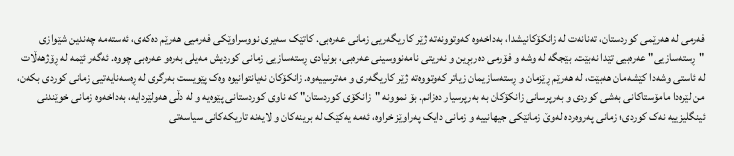فەرمی لە هەرێمی کوردستان، تەنانەت لە زانکۆکانیشدا، بەداخەوە کەوتوونەتە ژێر کاریگەریی زمانی عەرەبی. کاتێک سەیری نووسراوێکی فەرمیی هەرێم دەکەی، ئەستەمە چەندین شێوازی "ڕستەسازیی" عەرەبیی تێدا نەبێت. بێجگە لە وشە و فۆرمی دەربڕین و نەریتی نامەنووسینی عەرەبی، بونیادی ڕستەسازیی زمانی کوردیش مەیلی بەرەو عەرەبی چووە. ئەگەر ئێمە لە ڕۆژهەڵات لە ئاستی وشەدا کێشەمان هەبێت، لە هەرێم ڕێزمان و ڕستەسازیمان زیاتر کەوتووەتە ژێر کاریگەری و مەترسییەوە. زانکۆکان نەیانتوانیوە وەک پێویست بەرگری لە ڕەسەنایەتیی زمانی کوردی بکەن، من لێرەدا مامۆستاکانی بەشی کوردی و بەرپرسانی زانکۆکان بە بەرپرسیار دەزانم. بۆ نموونە "زانکۆی کوردستان" کە ناوی کوردستانی پێوەیە و لە دڵی هەولێردایە، بەداخەوە زمانی خوێندنی ئینگلیزییە نەک کوردی؛ زمانی پەروەردە لەوێ زمانێکی جیهانییە و زمانی دایک پەراوێز خراوە، ئەمە یەکێک لە برینەکان و لایەنە تاریکەکانی سیاسەتی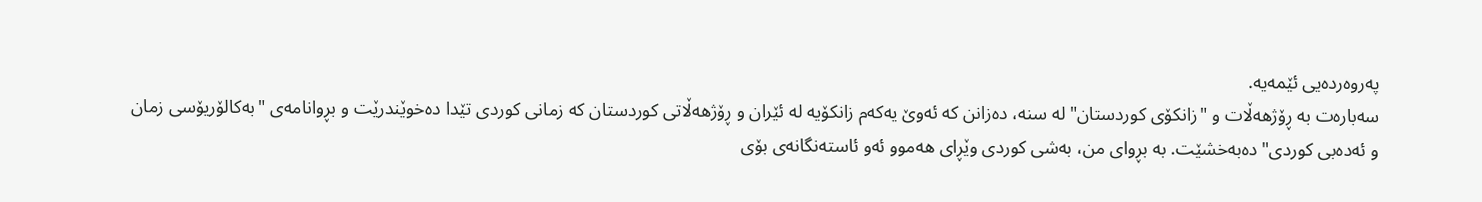پەروەردەیی ئێمەیە.
سەبارەت بە ڕۆژهەڵات و "زانکۆی کوردستان" لە سنە، دەزانن کە ئەوێ یەکەم زانکۆیە لە ئێران و ڕۆژهەڵاتی کوردستان کە زمانی کوردی تێدا دەخوێندرێت و بڕوانامەی "بەکالۆریۆسی زمان و ئەدەبی کوردی" دەبەخشێت. بە بڕوای من، بەشی کوردی وێڕای هەموو ئەو ئاستەنگانەی بۆی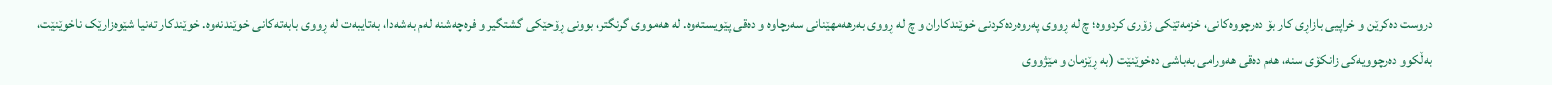دروست دەکرێن و خراپیی بازاڕی کار بۆ دەرچووەکانی، خزمەتێکی زۆری کردووە؛ چ لە ڕووی پەروەردەکردنی خوێندکاران و چ لە ڕووی بەرهەمهێنانی سەرچاوە و دەقی پێویستەوە. لە هەمووی گرنگتر، بوونی ڕۆحێکی گشتگیر و فرەچەشنە لەم بەشەدا، بەتایبەت لە ڕووی بابەتەکانی خوێندنەوە. خوێندکار تەنیا شێوەزارێک ناخوێنێت، بەڵکوو دەرچوویەکی زانکۆی سنە، هەم دەقی هەورامی بەباشی دەخوێنێت (بە ڕێزمان و مێژووی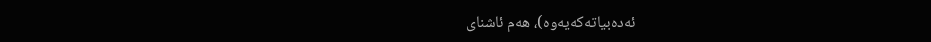ئەدەبیاتەکەیەوە)، هەم ئاشنای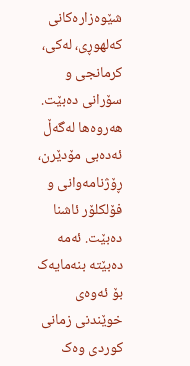شێوەزارەکانی کەلهوڕی، لەکی، کرمانجی و سۆرانی دەبێت. هەروەها لەگەڵ ئەدەبی مۆدێرن، ڕۆژنامەوانی و فۆلکلۆر ئاشنا دەبێت. ئەمە دەبێتە بنەمایەک بۆ ئەوەی خوێندنی زمانی کوردی وەک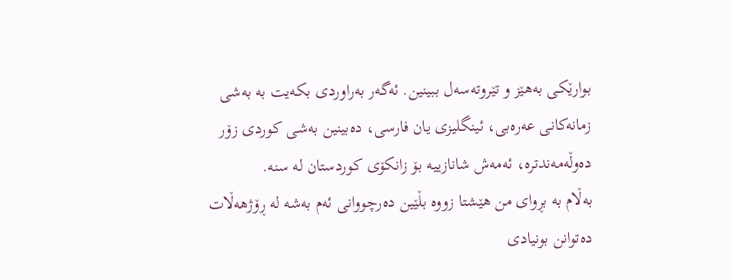بوارێکی بەهێز و تێروتەسەل ببینین. ئەگەر بەراوردی بکەیت بە بەشی زمانەکانی عەرەبی، ئینگلیزی یان فارسی، دەبینین بەشی کوردی زۆر دەوڵەمەندترە، ئەمەش شانازییە بۆ زانکۆی کوردستان لە سنە.
بەڵام بە بڕوای من هێشتا زووە بڵێین دەرچووانی ئەم بەشە لە ڕۆژهەڵات دەتوانن بونیادی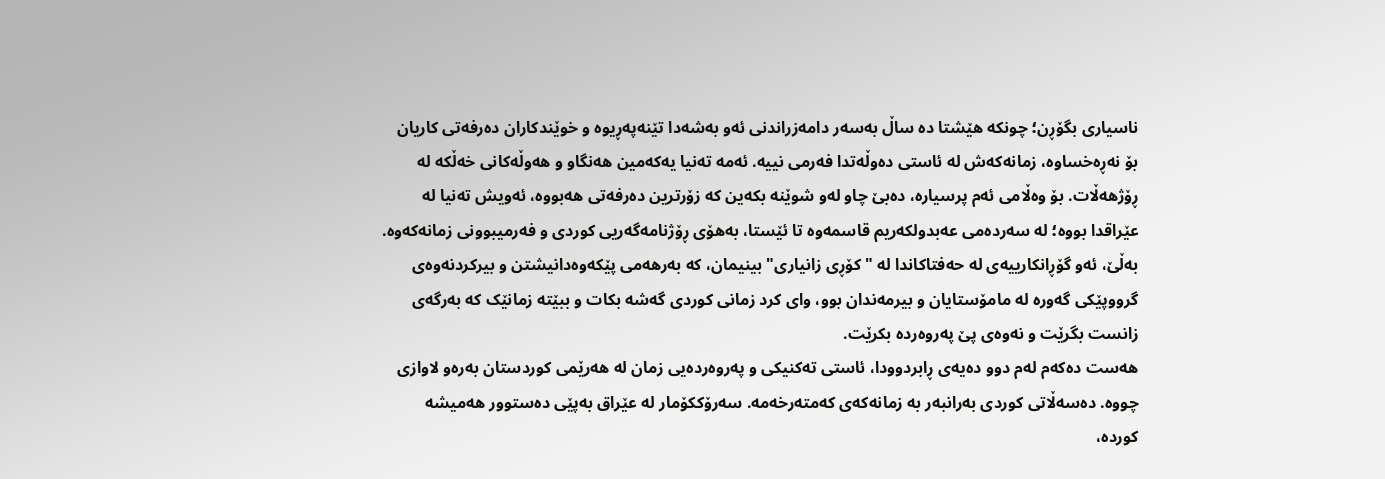ناسیاری بگۆڕن؛ چونکە هێشتا دە ساڵ بەسەر دامەزراندنی ئەو بەشەدا تێنەپەڕیوە و خوێندکاران دەرفەتی کاریان بۆ نەڕەخساوە، زمانەکەش لە ئاستی دەوڵەتدا فەرمی نییە. ئەمە تەنیا یەکەمین هەنگاو و هەوڵەکانی خەڵکە لە ڕۆژهەڵات. بۆ وەڵامی ئەم پرسیارە، دەبێ چاو لەو شوێنە بکەین کە زۆرترین دەرفەتی هەبووە، ئەویش تەنیا لە عێراقدا بووە؛ لە سەردەمی عەبدولکەریم قاسمەوە تا ئێستا، بەهۆی ڕۆژنامەگەریی کوردی و فەرمیبوونی زمانەکەوە. بەڵێ، ئەو گۆڕانکارییەی لە حەفتاکاندا لە "کۆڕی زانیاری" بینیمان، کە بەرهەمی پێکەوەدانیشتن و بیرکردنەوەی گرووپێکی گەورە لە مامۆستایان و بیرمەندان بوو، وای کرد زمانی کوردی گەشە بکات و ببێتە زمانێک کە بەرگەی زانست بگرێت و نەوەی پێ پەروەردە بکرێت.
هەست دەکەم لەم دوو دەیەی ڕابردوودا، ئاستی تەکنیکی و پەروەردەیی زمان لە هەرێمی کوردستان بەرەو لاوازی چووە. دەسەڵاتی کوردی بەرانبەر بە زمانەکەی کەمتەرخەمە. سەرۆککۆمار لە عێراق بەپێی دەستوور هەمیشە کوردە،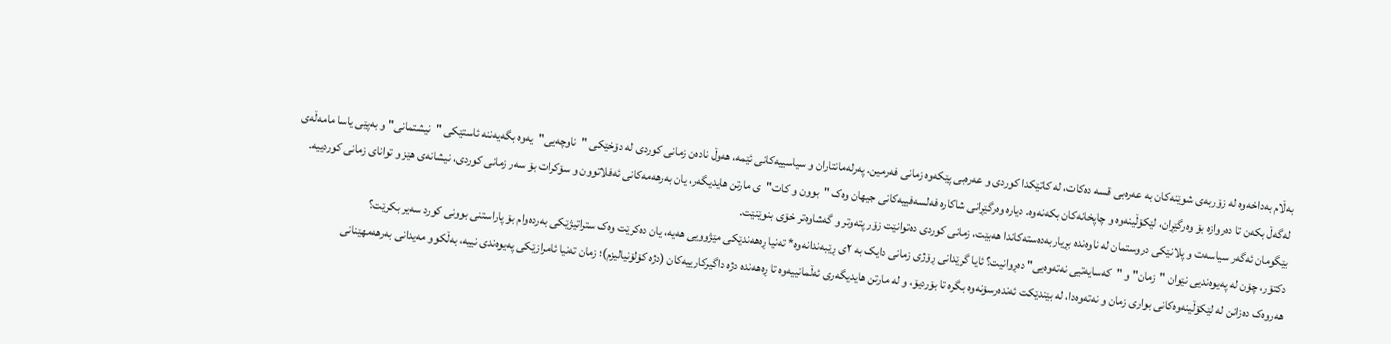بەڵام بەداخەوە لە زۆربەی شوێنەکان بە عەرەبی قسە دەکات، لە کاتێکدا کوردی و عەرەبی پێکەوە زمانی فەرمین. پەرلەمانتاران و سیاسییەکانی ئێمە، هەوڵ نادەن زمانی کوردی لە دۆخێکی "ناوچەیی"یەوە بگەیەننە ئاستێکی "نیشتمانی" و بەپێی یاسا مامەڵەی لەگەڵ بکەن تا دەروازە بۆ وەرگێڕان، لێکۆڵینەوە و چاپخانەکان بکەنەوە. دیارە وەرگێڕانی شاکارە فەلسەفییەکانی جیهان وەک "بوون و کات"ی مارتن هایدیگەر، یان بەرهەمەکانی ئەفلاتوون و سۆکرات بۆ سەر زمانی کوردی، نیشانەی هێز و توانای زمانی کوردییە. بێگومان ئەگەر سیاسەت و پلانێکی دروستمان لە ناوەندە بڕیاربەدەستەکاندا هەبێت، زمانی کوردی دەتوانێت زۆر پتەوتر و گەشاوەتر خۆی بنوێنێت.
دکتۆر، چۆن لە پەیوەندیی نێوان "زمان" و "کەسایەتیی نەتەوەیی" دەڕوانیت؟ ئایا گرێدانی ڕۆژی زمانی دایک بە ٢ی ڕێبەندانەوە* تەنیا ڕەهەندێکی مێژوویی هەیە، یان دەکرێت وەک ستراتیژێکی بەردەوام بۆ پاراستنی بوونی کورد سەیر بکرێت؟
هەروەک دەزانن لە لێکۆڵینەوەکانی بواری زمان و نەتەوەدا، لە بێندێکت ئەندەرسۆنەوە بگرە تا بۆردیۆ، و لە مارتن هایدیگەری ئەڵمانییەوە تا ڕەهەندە دژە داگیرکارییەکان (دژە کۆلۆنیالیزم)؛ زمان تەنیا ئامرازێکی پەیوەندی نییە، بەڵکوو مەیدانی بەرهەمهێنانی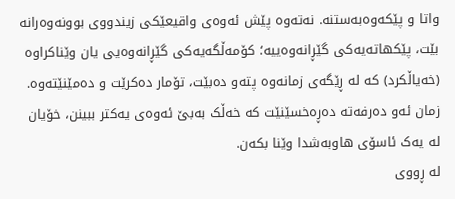واتا و پێکەوەبەستنە. نەتەوە پێش ئەوەی واقیعێکی زیندووی بوونەوەرانە بێت، پێکهاتەیەکی گێڕانەوەییە؛ کۆمەڵگەیەکی گێڕانەوەیی یان وێناکراوە (خەیاڵکرد) کە لە ڕێگەی زمانەوە پتەو دەبێت، تۆمار دەکرێت و دەمێنێتەوە. زمان ئەو دەرفەتە دەڕەخسێنێت کە خەڵک بەبێ ئەوەی یەکتر ببینن، خۆیان لە یەک ئاسۆی هاوبەشدا وێنا بکەن.
لە ڕووی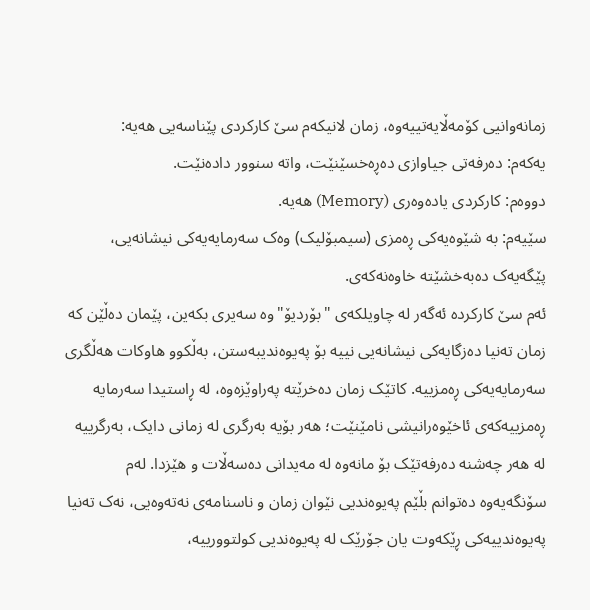زمانەوانیی کۆمەڵایەتییەوە، زمان لانیکەم سێ کارکردی پێناسەیی هەیە:
یەکەم: دەرفەتی جیاوازی دەڕەخسێنێت، واتە سنوور دادەنێت.
دووەم: کارکردی یادەوەری (Memory) هەیە.
سێیەم: بە شێوەیەکی ڕەمزی (سیمبۆلیک) وەک سەرمایەیەکی نیشانەیی، پێگەیەک دەبەخشێتە خاوەنەکەی.
ئەم سێ کارکردە ئەگەر لە چاویلکەی "بۆردیۆ"وە سەیری بکەین، پێمان دەڵێن کە زمان تەنیا دەزگایەکی نیشانەیی نییە بۆ پەیوەندیبەستن، بەڵکوو هاوکات هەڵگری سەرمایەیەکی ڕەمزییە. کاتێک زمان دەخرێتە پەراوێزەوە، لە ڕاستیدا سەرمایە ڕەمزییەکەی ئاخێوەرانیشی نامێنێت؛ هەر بۆیە بەرگری لە زمانی دایک، بەرگرییە لە هەر چەشنە دەرفەتێک بۆ مانەوە لە مەیدانی دەسەڵات و هێزدا. لەم سۆنگەیەوە دەتوانم بڵێم پەیوەندیی نێوان زمان و ناسنامەی نەتەوەیی، نەک تەنیا پەیوەندییەکی ڕێکەوت یان جۆرێک لە پەیوەندیی کولتوورییە،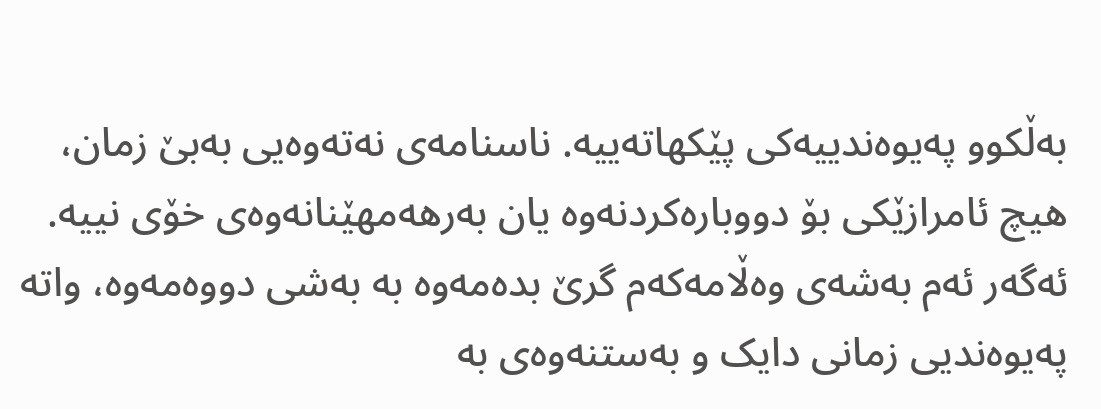بەڵکوو پەیوەندییەکی پێکهاتەییە. ناسنامەی نەتەوەیی بەبێ زمان، هیچ ئامرازێکی بۆ دووبارەکردنەوە یان بەرهەمهێنانەوەی خۆی نییە.
ئەگەر ئەم بەشەی وەڵامەکەم گرێ بدەمەوە بە بەشی دووەمەوە، واتە پەیوەندیی زمانی دایک و بەستنەوەی بە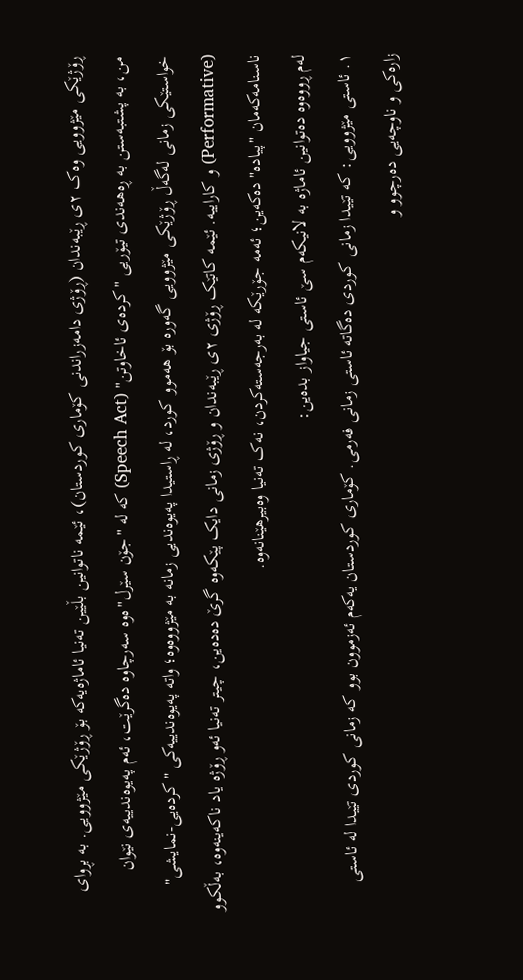ڕۆژێکی مێژوویی وەک ٢ی ڕێبەندان (ڕۆژی دامەزراندنی کۆماری کوردستان)، ئێمە ناتوانین بڵێین تەنیا ئاماژەیەکە بۆ ڕۆژێکی مێژوویی. بە بڕوای من، بە پشتبەستن بە ڕەهەندی تیۆریی "کردەی ئاخاوتن" (Speech Act) کە لە "جۆن سێرل"ەوە سەرچاوە دەگرێت، ئەم پەیوەندییەی نێوان خواستێکی زمانی لەگەڵ ڕۆژێکی مێژوویی گەورە بۆ هەموو کورد، لە ڕاستیدا پەیوەندیی زمانە بە مێژووەوە؛ واتە پەیوەندییەکی "کردەیی-نمایشی" (Performative) و کاراییە. ئێمە کاتێک ڕۆژی ٢ی ڕێبەندان و ڕۆژی زمانی دایک پێکەوە گرێ دەدەین، چیتر تەنیا ئەو ڕۆژە یاد ناکەینەوە، بەڵکوو ناسنامەکەمان "پیادە" دەکەین؛ ئەمە جۆرێکە لە بەرجەستەکردن، نەک تەنیا وەبیرهێنانەوە.
لەم ڕووەوە دەتوانین ئاماژە بە لانیکەم سێ ئاستی جیاواز بدەین:
١. ئاستی مێژوویی: کە تێیدا زمانی کوردی دەگاتە ئاستی زمانی فەرمی. کۆماری کوردستان یەکەم ئەزموون بوو کە زمانی کوردی تێیدا لە ئاستی زارەکی و ناوچەیی دەرچوو و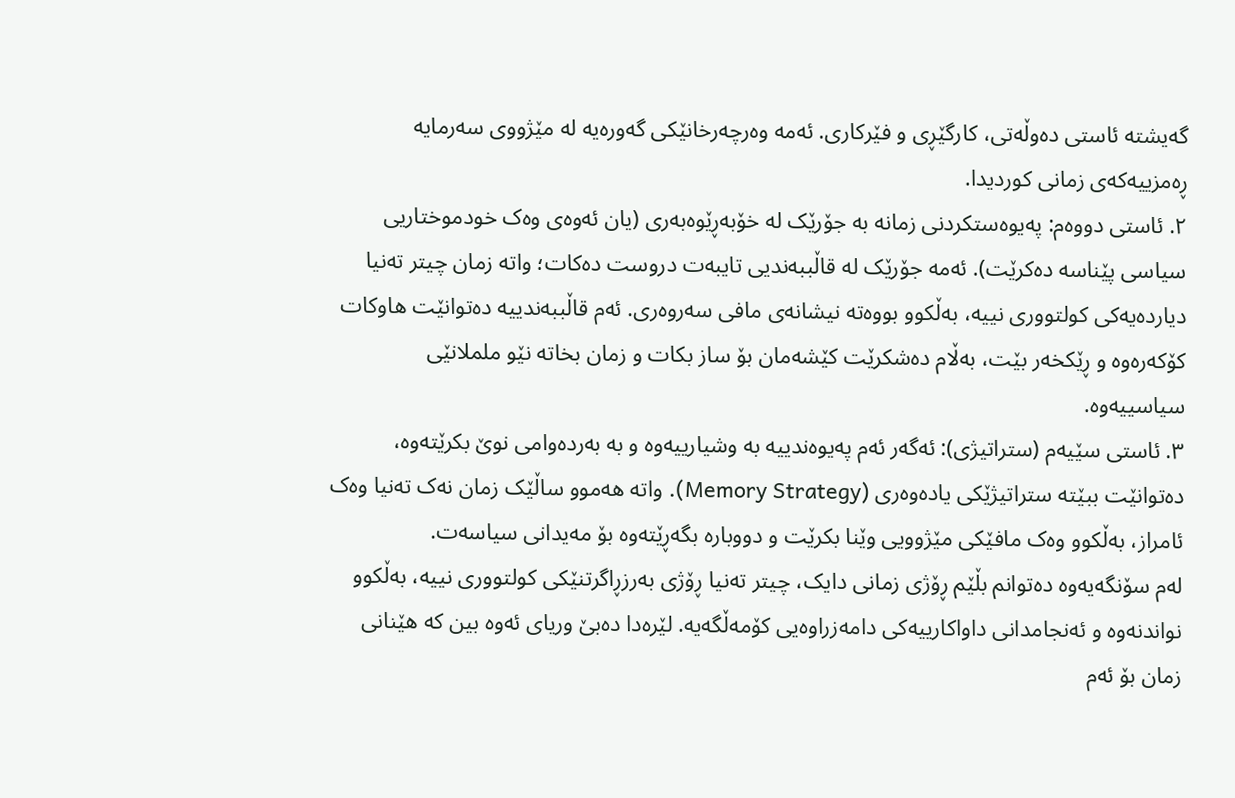گەیشتە ئاستی دەوڵەتی، کارگێڕی و فێرکاری. ئەمە وەرچەرخانێکی گەورەیە لە مێژووی سەرمایە ڕەمزییەکەی زمانی کوردیدا.
٢. ئاستی دووەم: پەیوەستکردنی زمانە بە جۆرێک لە خۆبەڕێوەبەری (یان ئەوەی وەک خودموختاریی سیاسی پێناسە دەکرێت). ئەمە جۆرێک لە قاڵببەندیی تایبەت دروست دەکات؛ واتە زمان چیتر تەنیا دیاردەیەکی کولتووری نییە، بەڵکوو بووەتە نیشانەی مافی سەروەری. ئەم قاڵببەندییە دەتوانێت هاوکات کۆکەرەوە و ڕێکخەر بێت، بەڵام دەشکرێت کێشەمان بۆ ساز بکات و زمان بخاتە نێو ململانێی سیاسییەوە.
٣. ئاستی سێیەم (ستراتیژی): ئەگەر ئەم پەیوەندییە بە وشیارییەوە و بە بەردەوامی نوێ بکرێتەوە، دەتوانێت ببێتە ستراتیژێکی یادەوەری (Memory Strategy). واتە هەموو ساڵێک زمان نەک تەنیا وەک ئامراز، بەڵکوو وەک مافێکی مێژوویی وێنا بکرێت و دووبارە بگەڕێتەوە بۆ مەیدانی سیاسەت.
لەم سۆنگەیەوە دەتوانم بڵێم ڕۆژی زمانی دایک، چیتر تەنیا ڕۆژی بەرزڕاگرتنێکی کولتووری نییە، بەڵکوو نواندنەوە و ئەنجامدانی داواکارییەکی دامەزراوەیی کۆمەڵگەیە. لێرەدا دەبێ وریای ئەوە بین کە هێنانی زمان بۆ ئەم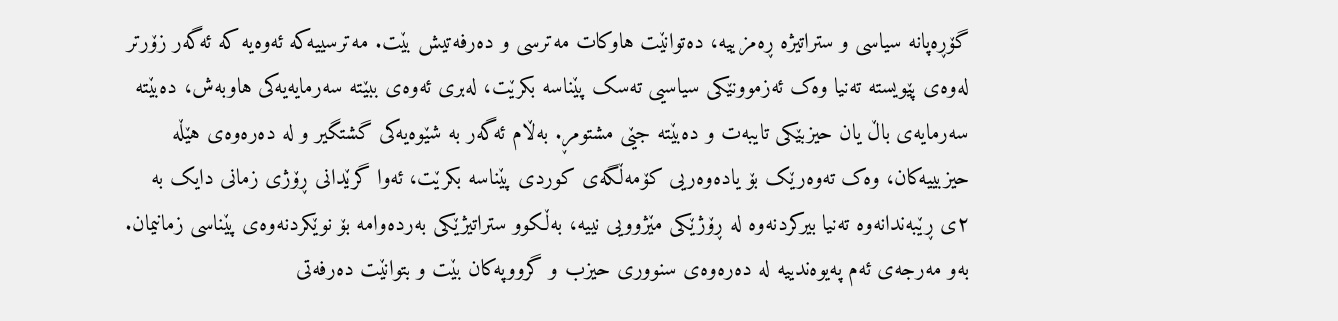گۆڕەپانە سیاسی و ستراتیژە ڕەمزییە، دەتوانێت هاوکات مەترسی و دەرفەتیش بێت. مەترسییەکە ئەوەیە کە ئەگەر زۆرتر لەوەی پێویستە تەنیا وەک ئەزموونێکی سیاسیی تەسک پێناسە بکرێت، لەبری ئەوەی ببێتە سەرمایەیەکی هاوبەش، دەبێتە سەرمایەی باڵ یان حیزبێکی تایبەت و دەبێتە جێی مشتومڕ. بەڵام ئەگەر بە شێوەیەکی گشتگیر و لە دەرەوەی هێڵە حیزبییەکان، وەک تەوەرێک بۆ یادەوەریی کۆمەڵگەی کوردی پێناسە بکرێت، ئەوا گرێدانی ڕۆژی زمانی دایک بە ٢ی ڕێبەندانەوە تەنیا بیرکردنەوە لە ڕۆژێکی مێژوویی نییە، بەڵکوو ستراتیژێکی بەردەوامە بۆ نوێکردنەوەی پێناسی زمانیمان. بەو مەرجەی ئەم پەیوەندییە لە دەرەوەی سنووری حیزب و گرووپەکان بێت و بتوانێت دەرفەتی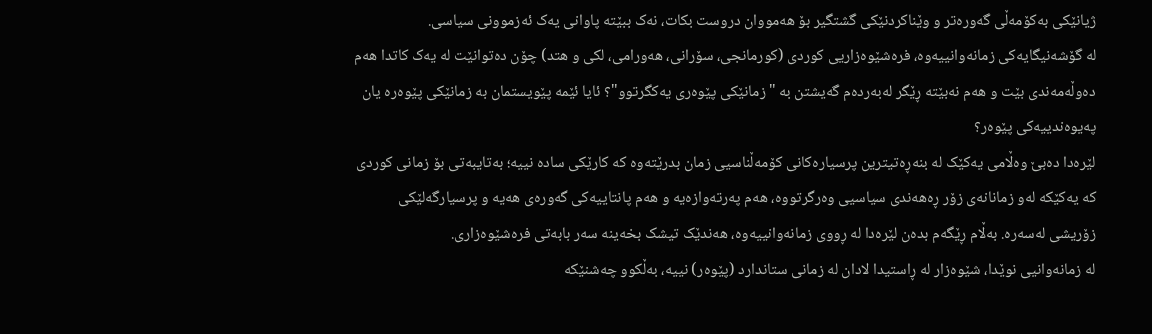ژیانێکی بەکۆمەڵی گەورەتر و وێناکردنێکی گشتگیر بۆ هەمووان دروست بکات، نەک ببێتە پاوانی یەک ئەزموونی سیاسی.
لە گۆشەنیگایەکی زمانەوانییەوە، فرەشێوەزاریی کوردی (کورمانجی، سۆرانی، هەورامی، لکی و هتد) چۆن دەتوانێت لە یەک کاتدا هەم دەوڵەمەندی بێت و هەم نەبێتە ڕێگر لەبەردەم گەیشتن بە "زمانێکی پێوەری یەکگرتوو"؟ ئایا ئێمە پێویستمان بە زمانێکی پێوەرە یان پەیوەندییەکی پێوەر؟
لێرەدا دەبێ وەڵامی یەکێک لە بنەڕەتیترین پرسیارەکانی کۆمەڵناسیی زمان بدرێتەوە کە کارێکی سادە نییە؛ بەتایبەتی بۆ زمانی کوردی کە یەکێکە لەو زمانانەی زۆر ڕەهەندی سیاسیی وەرگرتووە، هەم پەرتەوازەیە و هەم پانتاییەکی گەورەی هەیە و پرسیارگەلێکی زۆریشی لەسەرە. بەڵام ڕێگەم بدەن لێرەدا لە ڕووی زمانەوانییەوە، هەندێک تیشک بخەینە سەر بابەتی فرەشێوەزاری.
لە زمانەوانیی نوێدا، شێوەزار لە ڕاستیدا لادان لە زمانی ستاندارد (پێوەر) نییە، بەڵکوو چەشنێکە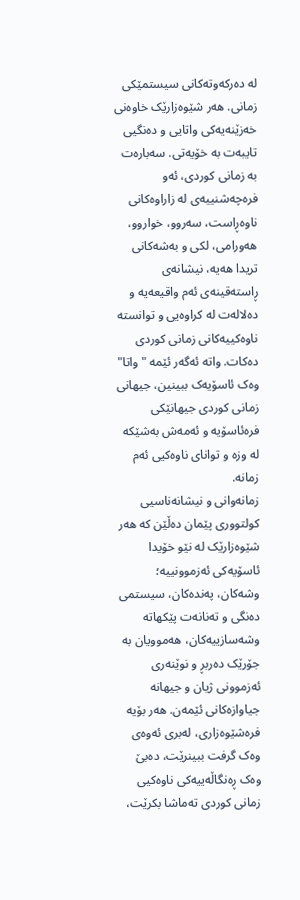لە دەرکەوتەکانی سیستمێکی زمانی. هەر شێوەزارێک خاوەنی خەزێنەیەکی واتایی و دەنگیی تایبەت بە خۆیەتی. سەبارەت بە زمانی کوردی، ئەو فرەچەشنییەی لە زاراوەکانی ناوەڕاست، سەروو، خواروو، هەورامی، لکی و بەشەکانی تریدا هەیە، نیشانەی ڕاستەقینەی ئەم واقیعەیە و دەلالەت لە کراوەیی و توانستە ناوەکییەکانی زمانی کوردی دەکات. واتە ئەگەر ئێمە "واتا" وەک ئاسۆیەک ببینین، جیهانی زمانی کوردی جیهانێکی فرەئاسۆیە و ئەمەش بەشێکە لە وزە و توانای ناوەکیی ئەم زمانە.
زمانەوانی و نیشانەناسیی کولتووری پێمان دەڵێن کە هەر شێوەزارێک لە نێو خۆیدا ئاسۆیەکی ئەزموونییە؛ وشەکان، پەندەکان، سیستمی دەنگی و تەنانەت پێکهاتە وشەسازییەکان، هەموویان بە جۆرێک دەربڕ و نوێنەری ئەزموونی ژیان و جیهانە جیاوازەکانی ئێمەن. هەر بۆیە فرەشێوەزاری، لەبری ئەوەی وەک گرفت ببینرێت، دەبێ وەک ڕەنگاڵەییەکی ناوەکیی زمانی کوردی تەماشا بکرێت،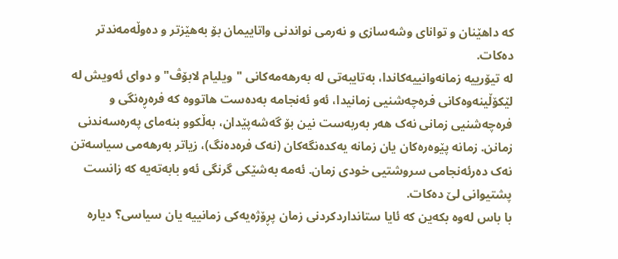کە داهێنان و توانای وشەسازی و نەرمی نواندنی واتاییمان بۆ بەهێزتر و دەوڵەمەندتر دەکات.
لە تیۆرییە زمانەوانییەکاندا، بەتایبەتی لە بەرهەمەکانی "ویلیام لابۆڤ" و دوای ئەویش لە لێکۆڵینەوەکانی فرەچەشنیی زمانیدا، ئەو ئەنجامە بەدەست هاتووە کە فرەڕەنگی و فرەچەشنیی زمانی نەک هەر بەربەست نین بۆ گەشەپێدان، بەڵکوو بنەمای پەرەسەندنی زمانن. زمانە پێوەرەکان یان زمانە یەکدەنگەکان (نەک فرەدەنگ)، زیاتر بەرهەمی سیاسەتن نەک دەرئەنجامی سروشتیی خودی زمان. ئەمە بەشێکی گرنگی ئەو بابەتەیە کە زانست پشتیوانی لێ دەکات.
با باس لەوە بکەین کە ئایا ستانداردکردنی زمان پڕۆژەیەکی زمانییە یان سیاسی؟ دیارە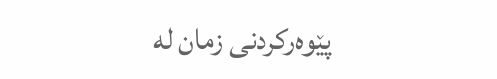پێوەرکردنی زمان لە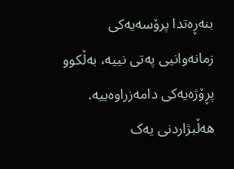بنەڕەتدا پرۆسەیەکی زمانەوانیی پەتی نییە، بەڵکوو پڕۆژەیەکی دامەزراوەییە. هەڵبژاردنی یەک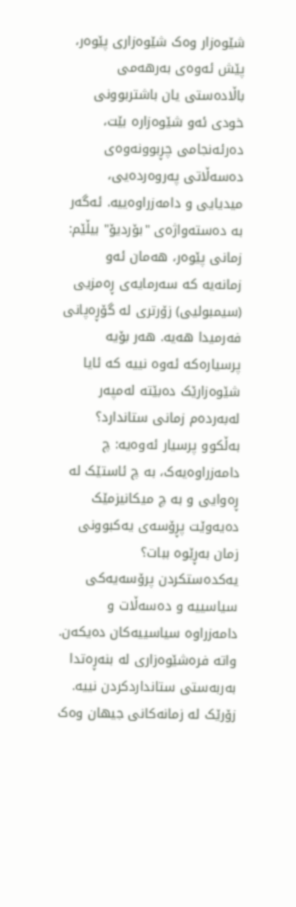شێوەزار وەک شێوەزاری پێوەر، پێش ئەوەی بەرهەمی باڵادەستی یان باشتربوونی خودی ئەو شێوەزارە بێت، دەرئەنجامی چڕبوونەوەی دەسەڵاتی پەروەردەیی، میدیایی و دامەزراوەییە. ئەگەر بە دەستەواژەی "بۆردیۆ" بیڵێم: زمانی پێوەر، هەمان ئەو زمانەیە کە سەرمایەی ڕەمزیی (سیمبولیی) زۆرتری لە گۆڕەپانی فەرمیدا هەیە. هەر بۆیە پرسیارەکە ئەوە نییە کە ئایا شێوەزارێک دەبێتە لەمپەر لەبەردەم زمانی ستاندارد؟ بەڵکوو پرسیار ئەوەیە: چ دامەزراوەیەک، بە چ ئاستێک لە ڕەوایی و بە چ میکانیزمێک دەیەوێت پڕۆسەی یەکبوونی زمان بەڕێوە ببات؟
یەکدەستکردن پرۆسەیەکی سیاسییە و دەسەڵات و دامەزراوە سیاسییەکان دەیکەن. واتە فرەشێوەزاری لە بنەڕەتدا بەربەستی ستانداردکردن نییە. زۆرێک لە زمانەکانی جیهان وەک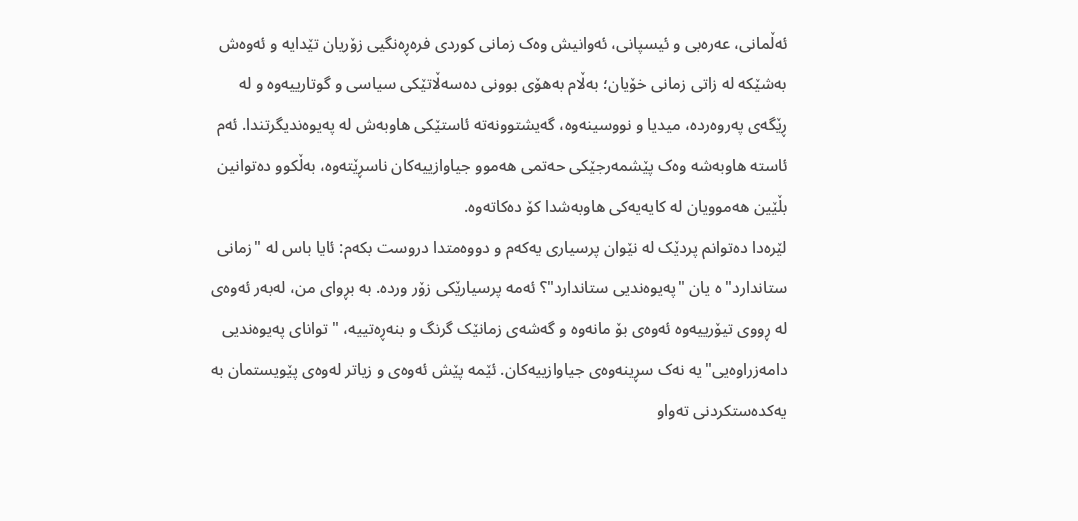ئەڵمانی، عەرەبی و ئیسپانی، ئەوانیش وەک زمانی کوردی فرەڕەنگیی زۆریان تێدایە و ئەوەش بەشێکە لە زاتی زمانی خۆیان؛ بەڵام بەهۆی بوونی دەسەڵاتێکی سیاسی و گوتارییەوە و لە ڕێگەی پەروەردە، میدیا و نووسینەوە، گەیشتوونەتە ئاستێکی هاوبەش لە پەیوەندیگرتندا. ئەم ئاستە هاوبەشە وەک پێشمەرجێکی حەتمی هەموو جیاوازییەکان ناسڕێتەوە، بەڵکوو دەتوانین بڵێین هەموویان لە کایەیەکی هاوبەشدا کۆ دەکاتەوە.
لێرەدا دەتوانم پردێک لە نێوان پرسیاری یەکەم و دووەمتدا دروست بکەم: ئایا باس لە "زمانی ستاندارد"ە یان "پەیوەندیی ستاندارد"؟ ئەمە پرسیارێکی زۆر وردە. بە بڕوای من، لەبەر ئەوەی لە ڕووی تیۆرییەوە ئەوەی بۆ مانەوە و گەشەی زمانێک گرنگ و بنەڕەتییە، "توانای پەیوەندیی دامەزراوەیی"یە نەک سڕینەوەی جیاوازییەکان. ئێمە پێش ئەوەی و زیاتر لەوەی پێویستمان بە یەکدەستکردنی تەواو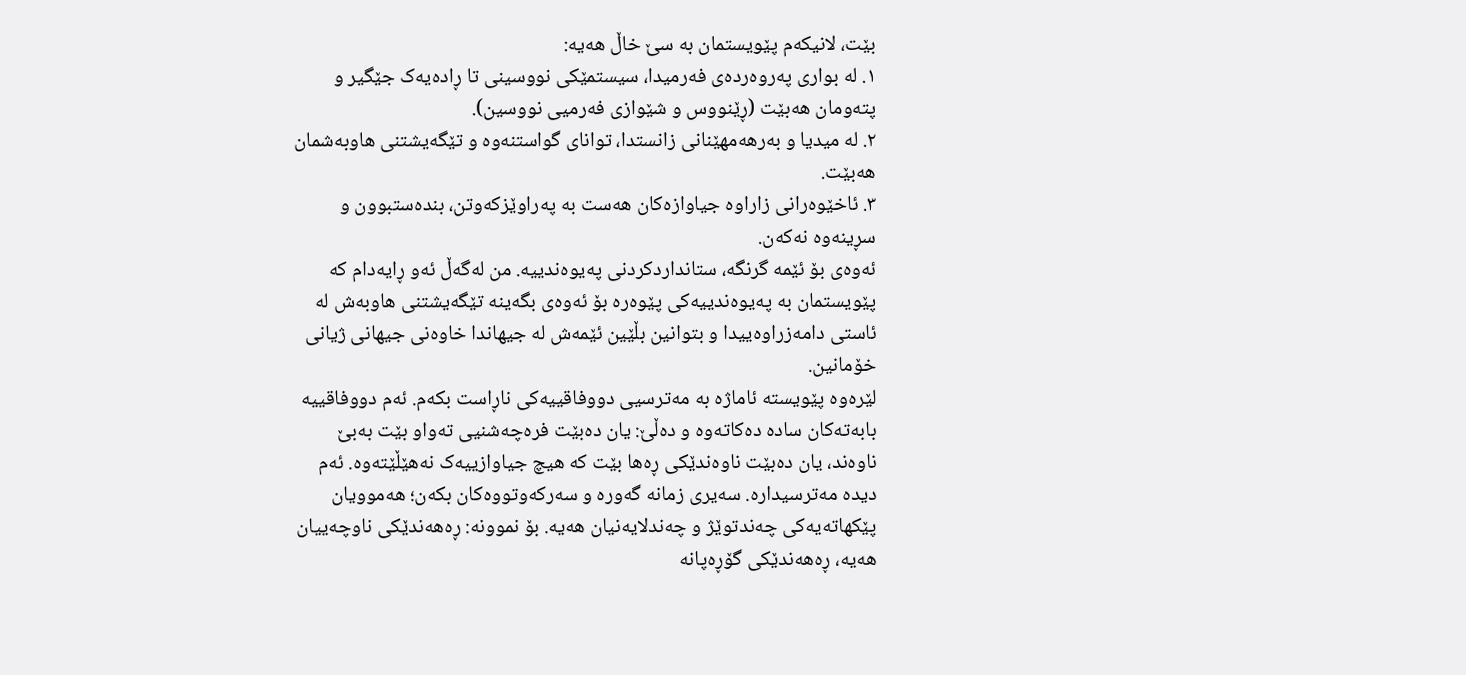بێت، لانیکەم پێویستمان بە سێ خاڵ هەیە:
١. لە بواری پەروەردەی فەرمیدا، سیستمێکی نووسینی تا ڕادەیەک جێگیر و پتەومان هەبێت (ڕێنووس و شێوازی فەرمیی نووسین).
٢. لە میدیا و بەرهەمهێنانی زانستدا، توانای گواستنەوە و تێگەیشتنی هاوبەشمان هەبێت.
٣. ئاخێوەرانی زاراوە جیاوازەکان هەست بە پەراوێزکەوتن، بندەستبوون و سڕینەوە نەکەن.
ئەوەی بۆ ئێمە گرنگە، ستانداردکردنی پەیوەندییە. من لەگەڵ ئەو ڕایەدام کە پێویستمان بە پەیوەندییەکی پێوەرە بۆ ئەوەی بگەینە تێگەیشتنی هاوبەش لە ئاستی دامەزراوەییدا و بتوانین بڵێین ئێمەش لە جیهاندا خاوەنی جیهانی ژیانی خۆمانین.
لێرەوە پێویستە ئاماژە بە مەترسیی دووفاقییەکی ناڕاست بکەم. ئەم دووفاقییە بابەتەکان سادە دەکاتەوە و دەڵێ: یان دەبێت فرەچەشنیی تەواو بێت بەبێ ناوەند، یان دەبێت ناوەندێکی ڕەها بێت کە هیچ جیاوازییەک نەهێڵێتەوە. ئەم دیدە مەترسیدارە. سەیری زمانە گەورە و سەرکەوتووەکان بکەن؛ هەموویان پێکهاتەیەکی چەندتوێژ و چەندلایەنیان هەیە. بۆ نموونە: ڕەهەندێکی ناوچەییان هەیە، ڕەهەندێکی گۆڕەپانە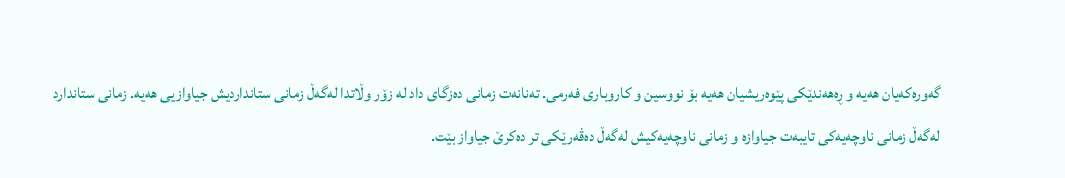گەورەکەیان هەیە و ڕەهەندێکی پێوەریشیان هەیە بۆ نووسین و کاروباری فەرمی. تەنانەت زمانی دەزگای داد لە زۆر وڵاتدا لەگەڵ زمانی ستانداردیش جیاوازیی هەیە. زمانی ستاندارد لەگەڵ زمانی ناوچەیەکی تایبەت جیاوازە و زمانی ناوچەیەکیش لەگەڵ دەڤەرێکی تر دەکرێ جیاواز بێت.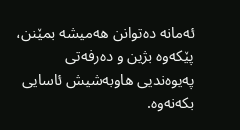ئەمانە دەتوانن هەمیشە بمێنن، پێکەوە بژین و دەرفەتی پەیوەندیی هاوبەشیش ئاسایی بکەنەوە.